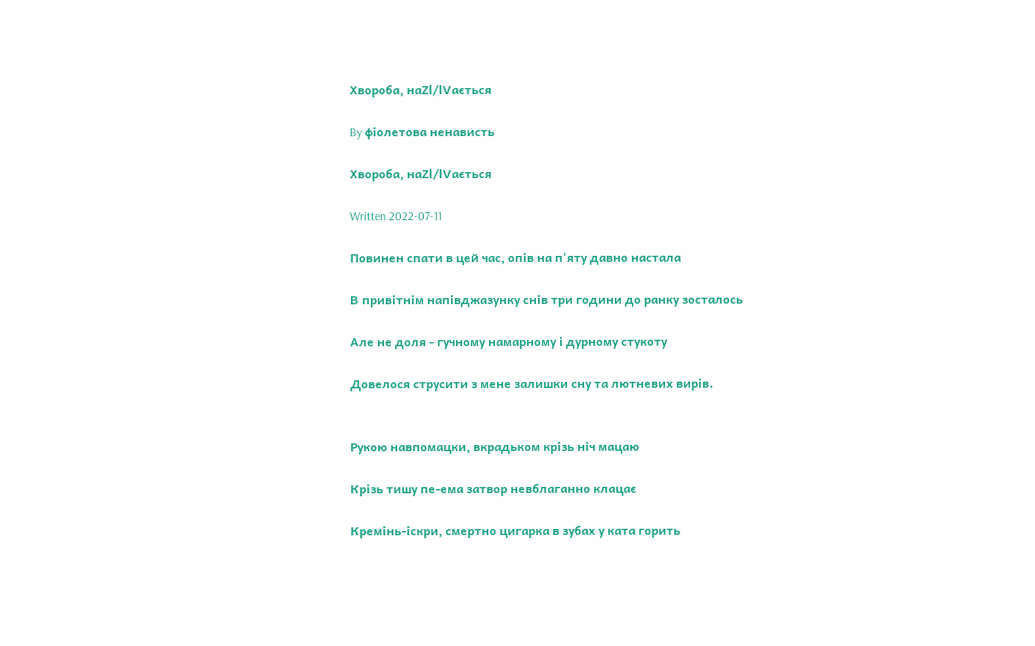Хвороба, наZl/lVається

By фіолетова ненависть

Хвороба, наZl/lVається

Written 2022-07-11

Повинен спати в цей час, опів на п'яту давно настала

В привітнім напівджазунку снів три години до ранку зосталось

Але не доля - гучному намарному і дурному стукоту

Довелося струсити з мене залишки сну та лютневих вирів.


Рукою навпомацки, вкрадьком крізь ніч мацаю

Крізь тишу пе-ема затвор невблаганно клацає

Кремінь-іскри, смертно цигарка в зубах у ката горить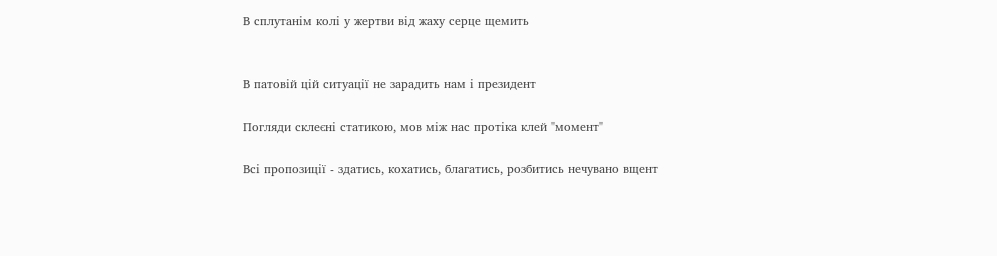В сплутанім колі у жертви від жаху серце щемить


В патовій цій ситуації не зарадить нам і президент

Погляди склеєні статикою, мов між нас протіка клей "момент"

Всі пропозиції - здатись, кохатись, благатись, розбитись нечувано вщент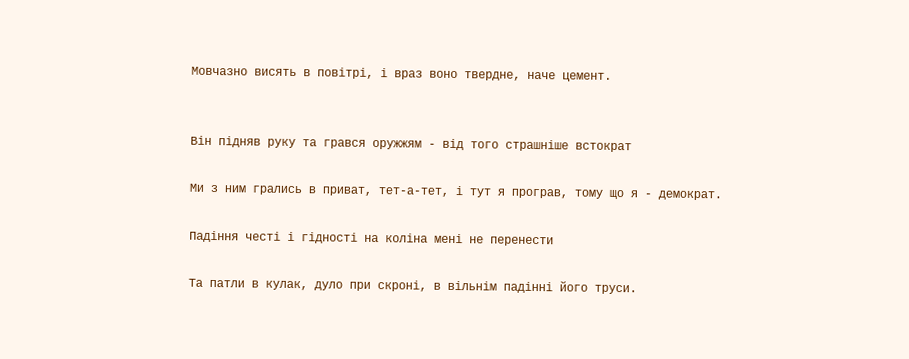Мовчазно висять в повітрі, і враз воно твердне, наче цемент.


Він підняв руку та грався оружжям - від того страшніше встократ

Ми з ним грались в приват, тет-а-тет, і тут я програв, тому що я - демократ.

Падіння честі і гідності на коліна мені не перенести

Та патли в кулак, дуло при скроні, в вільнім падінні його труси.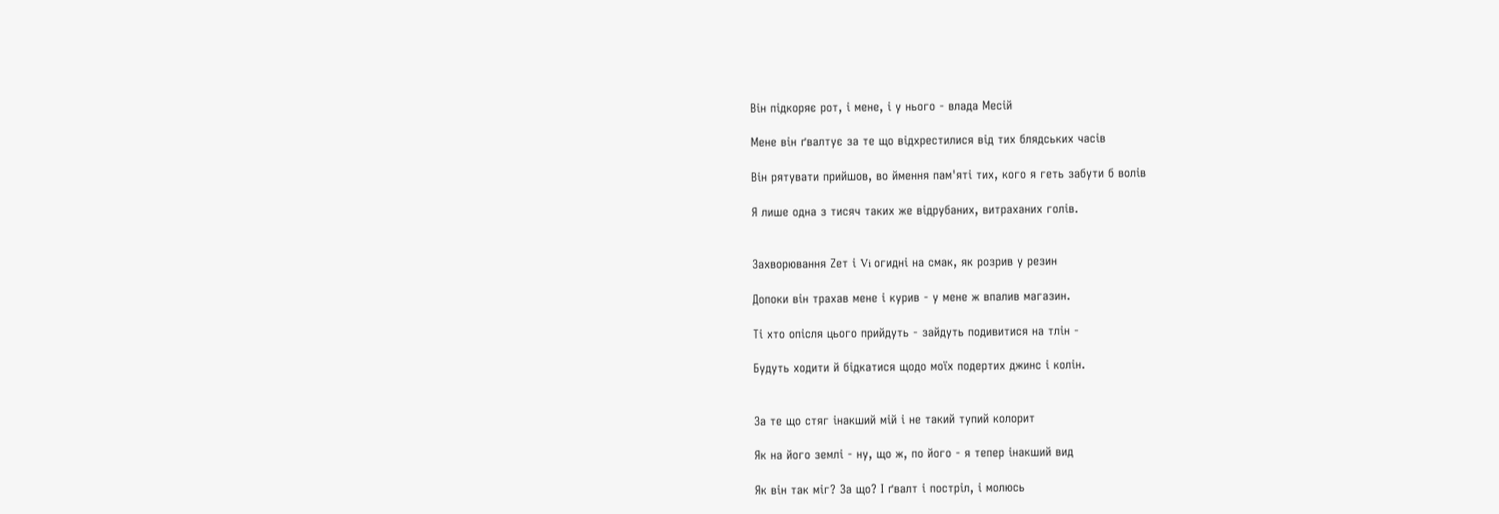Він підкоряє рот, і мене, і у нього - влада Месій

Мене він ґвалтує за те що відхрестилися від тих блядських часів

Він рятувати прийшов, во ймення пам'яті тих, кого я геть забути б волів

Я лише одна з тисяч таких же відрубаних, витраханих голів.


Захворювання Zет і Vi огидні на смак, як розрив у резин

Допоки він трахав мене і курив - у мене ж впалив магазин.

Ті хто опісля цього прийдуть - зайдуть подивитися на тлін -

Будуть ходити й бідкатися щодо моїх подертих джинс і колін.


За те що стяг інакший мій і не такий тупий колорит

Як на його землі - ну, що ж, по його - я тепер інакший вид

Як він так міг? За що? І ґвалт і постріл, і молюсь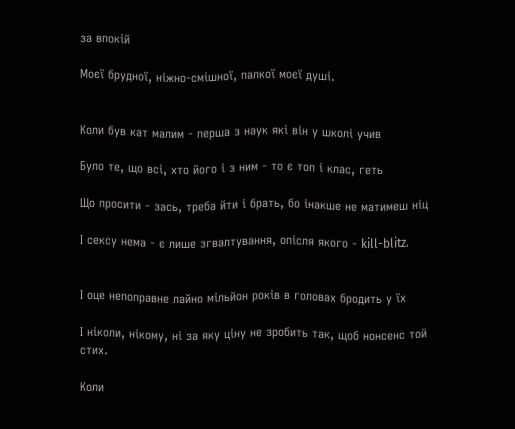за впокій

Моєї брудної, ніжно-смішної, палкої моєї душі.


Коли був кат малим - перша з наук які він у школі учив

Було те, що всі, хто його і з ним - то є топ і клас, геть

Що просити - зась, треба йти і брать, бо інакше не матимеш ніц

І сексу нема - є лише згвалтування, опісля якого - kill-blitz.


І оце непоправне лайно мільйон років в головах бродить у їх

І ніколи, нікому, ні за яку ціну не зробить так, щоб нонсенс той стих.

Коли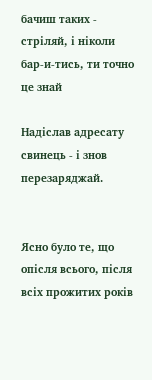бачиш таких - стріляй, і ніколи бар-и-тись, ти точно це знай

Надіслав адресату свинець - і знов перезаряджай.


Ясно було те, що опісля всього, після всіх прожитих років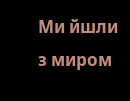Ми йшли з миром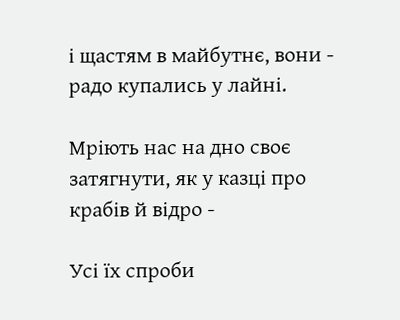і щастям в майбутнє, вони - радо купались у лайні.

Мріють нас на дно своє затягнути, як у казці про крабів й відро -

Усі їх спроби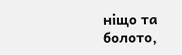ніщо та болото,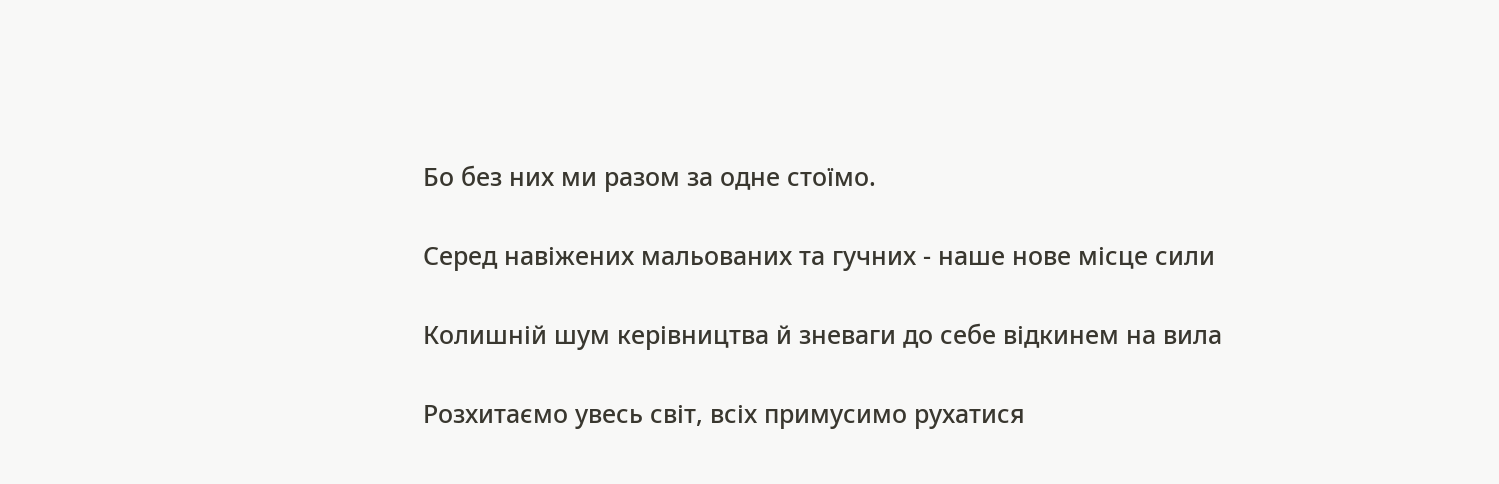Бо без них ми разом за одне стоїмо.

Серед навіжених мальованих та гучних - наше нове місце сили

Колишній шум керівництва й зневаги до себе відкинем на вила

Розхитаємо увесь світ, всіх примусимо рухатися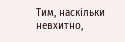Тим, наскільки невхитно,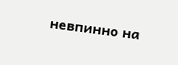невпинно на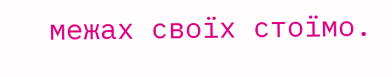межах своїх стоїмо.